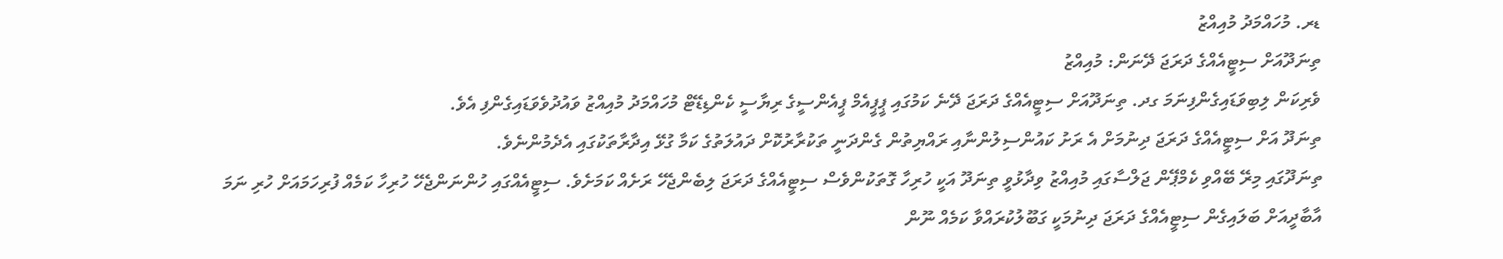ޑރ. މުހައްމަދު މުއިއްޒު
ތިނަދޫއަށް ސިޓީއެއްގެ ދަރަޖަ ދޭނަން: މުއިއްޒު
ވެރިކަން ލިބިވަޑައިގެންފިނަމަ ގދ. ތިނަދޫއަށް ސިޓީއެއްގެ ދަރަޖަ ދޭނެ ކަމުގައި ޕީޕީއެމް ޕީއެންސީގެ ރިޔާސީ ކެންޑިޑޭޓް މުހައްމަދު މުއިއްޒު ވައުދުވެވަޑައިގެންފި އެވެ.
ތިނަދޫ އަށް ސިޓީއެއްގެ ދަރަޖަ ދިނުމަށް އެ ރަށު ކައުންސިލުންނާއި ރައްޔިތުން ގެންދަނީ ތަކުރާރުކޮށް ދައުލަތުގެ ކަމާ ގުޅޭ އިދާރާތަކުގައި އެދެމުންނެވެ.
ތިނަދޫގައި މިރޭ ބޭއްވި ކެމްޕޭން ޖަލްސާގައި މުއިއްޒު ވިދާޅުވީ ތިނަދޫ އަކީ ހުރިހާ ގޮތަކުންވެސް ސިޓީއެއްގެ ދަރަޖަ ލިބެންޖެހޭ ރަށެއް ކަމަށެވެ. ސިޓީއެއްގައި ހުންނަންޖެހޭ ހުރިހާ ކަމެއް ފުރިހަމައަށް ހުރި ނަމަ އާބާދީއަށް ބަލައިގެން ސިޓީއެއްގެ ދަރަޖަ ދިނުމަކީ ގަބޫލުކުރައްވާ ކަމެއް ނޫން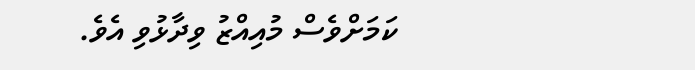ކަމަށްވެސް މުއިއްޒު ވިދާޅުވި އެވެ.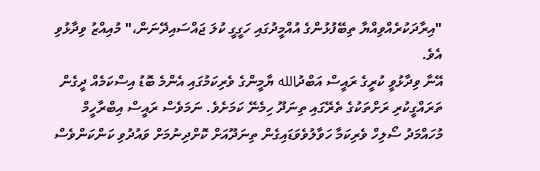"އިރާދަކުރެއްވިއްޔާ ތިބޭފުޅުންގެ އުއްމީދުގައި ހަގީގީ ކުލަ ޖައްސައިދޭނަން،" މުއިއްޒު ވިދާޅުވި އެވެ.
އޭނާ ވިދާޅުވީ ކުރީގެ ރައީސް އަބްދުالله ޔާމީންގެ ވެރިކަމުގައި އެންމެ ބޮޑު އިސްކަމެއް ދީގެން ތަރައްގީކުރި ރަށްތަކުގެ ތެރޭގައި ތިނަދޫ ހިމެނޭ ކަމަށެވެ. ނަމަވެސް ރައީސް އިބްރާހީމް މުހައްމަދު ސޯލިހް ވެރިކަމާ ހަވާލުވެވަޑައިގެން ތިނަދޫއަށް ކޮށްދިނުމަށް ވައުދުވި ކަންކަންވެސް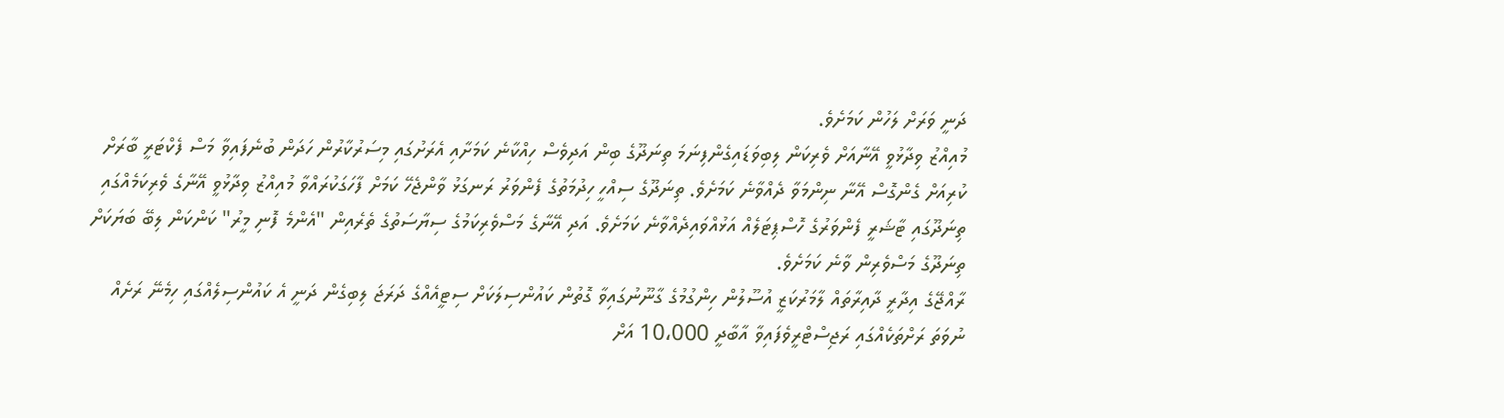ދަނީ ވަރަށް ލަހުން ކަމަށެވެ.
މުއިއްޒު ވިދާޅުވީ އޭނާއަށް ވެރިކަން ލިބިވަޑައިގެންފިނަމަ ތިނަދޫގެ ބިން އަދިވެސް ހިއްކާނެ ކަމަށާއި އެރަށުގައި މިސަރުކާރުން ހަދަން ބުނެފައިވާ މަސް ފެކްޓަރީ ބާރަށް ކުރިއަށް ގެންގޮސް އޭނާ ނިންމަވާ ދެއްވާނެ ކަމަށެވެ. ތިނަދޫގެ ސިއްހީ ހިދުމަތުގެ ފެންވަރު ރަނގަޅު ވާންޖެހޭ ކަމަށް ފާހަގަކުރައްވާ މުއިއްޒު ވިދާޅުވީ އޭނާގެ ވެރިކަމެއްގައި ތިނަދޫގައި ޓާޝަރީ ފެންވަރުގެ ހޮސްޕިޓަލެއް އަޅުއްވައިދެއްވާނެ ކަމަށެވެ. އަދި އޭނާގެ މަސްވެރިކަމުގެ ސިޔާސަތުގެ ތެރެއިން "އެންމެ ފޮނި މީރު" ކަންކަން ލިބޭ ބަޔަކަށް ތިނަދޫގެ މަސްވެރިން ވާނެ ކަމަށެވެ.
ރާއްޖޭގެ އިދާރީ ދާއިރާތައް ލާމަރުކަޒީ އުސޫލުން ހިންގުމުގެ ގާނޫނުގައިވާ ގޮތުން ކައުންސިލަކަށް ސިޓީއެއްގެ ދަރަޖަ ލިބިގެން ދަނީ އެ ކައުންސިލެއްގައި ހިމެނޭ ރަށެއް ނުވަތަ ރަށްތަކެއްގައި ރަޖިސްޓްރީވެފައިވާ އާބާދީ 10،000 އަށް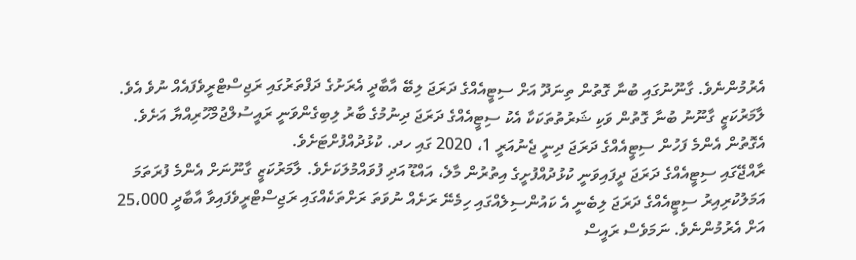އެރުމުންނެވެ. ގާނޫނުގައި ބުނާ ގޮތުން ތިނަދޫ އަށް ސިޓީއެއްގެ ދަރަޖަ ލިބޭ އާބާދީ އެރަށުގެ ދަފްތަރުގައި ރަޖިސްޓްރީވެފައެއް ނުވެ އެވެ.
ލާމަރުކަޒީ ގާނޫނު ބުނާ ގޮތުން ވަކި ޝަރުތުތަކަކާ އެކު ސިޓީއެއްގެ ދަރަޖަ ދިނުމުގެ ބާރު ލިބިގެންވަނީ ރައީސުލްޖުމްހޫރިއްޔާ އަށެވެ. އެގޮތުން އެންމެ ފަހުން ސިޓީއެއްގެ ދަރަޖަ ދިނީ ޖެނުއަރީ 1، 2020 ގައި ހދ. ކުޅުދުއްފުށްޓަށެވެ.
ރާއްޖޭގައި ސިޓީއެއްގެ ދަރަޖަ ދީފައިވަނީ ކުޅުދުއްފުށީގެ އިތުރުން މާލެ، އައްޑޫ އަދި ފުވައްމުލަކަށެވެ. ލާމަރުކަޒީ ގާނޫނަށް އެންމެ ފުރަތަމަ އަމަލުކުރިއިރު ސިޓީއެއްގެ ދަރަޖަ ލިބެނީ އެ ކައުންސިލެއްގައި ހިމެނޭ ރަށެއް ނުވަތަ ރަށްތަކެއްގައި ރަޖިސްޓްރީވެފައިވާ އާބާދީ 25،000 އަށް އެރުމުންނެވެ. ނަމަވެސް ރައީސް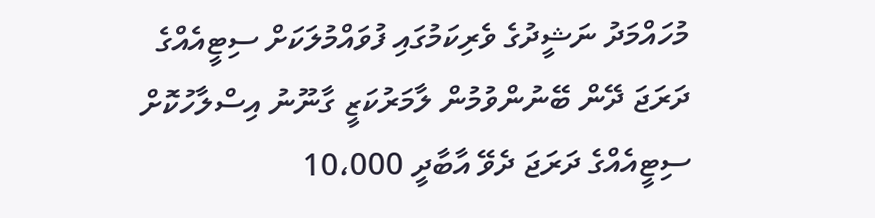މުހައްމަދު ނަޝީދުގެ ވެރިކަމުގައި ފުވައްމުލަކަށް ސިޓީއެއްގެ ދަރަޖަ ދޭން ބޭނުންވުމުން ލާމަރުކަޒީ ގާނޫނު އިސްލާހުކޮށް ސިޓީއެއްގެ ދަރަޖަ ދެވޭ އާބާދީ 10،000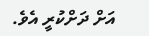އަށް ދަށްކުރީ އެވެ.